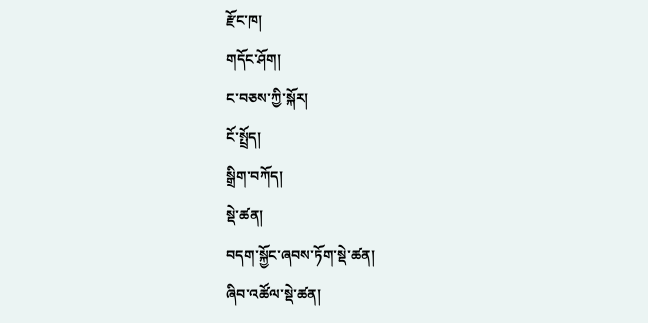རྫོང་ཁ།
གདོང་ཤོག།
ང་བཅས་ཀྱི་སྐོར།
ངོ་སྤྲོད།
སྒྲིག་བཀོད།
སྡེ་ཚན།
བདག་སྐྱོང་ཞབས་ཏོག་སྡེ་ཚན།
ཞིབ་འཚོལ་སྡེ་ཚན།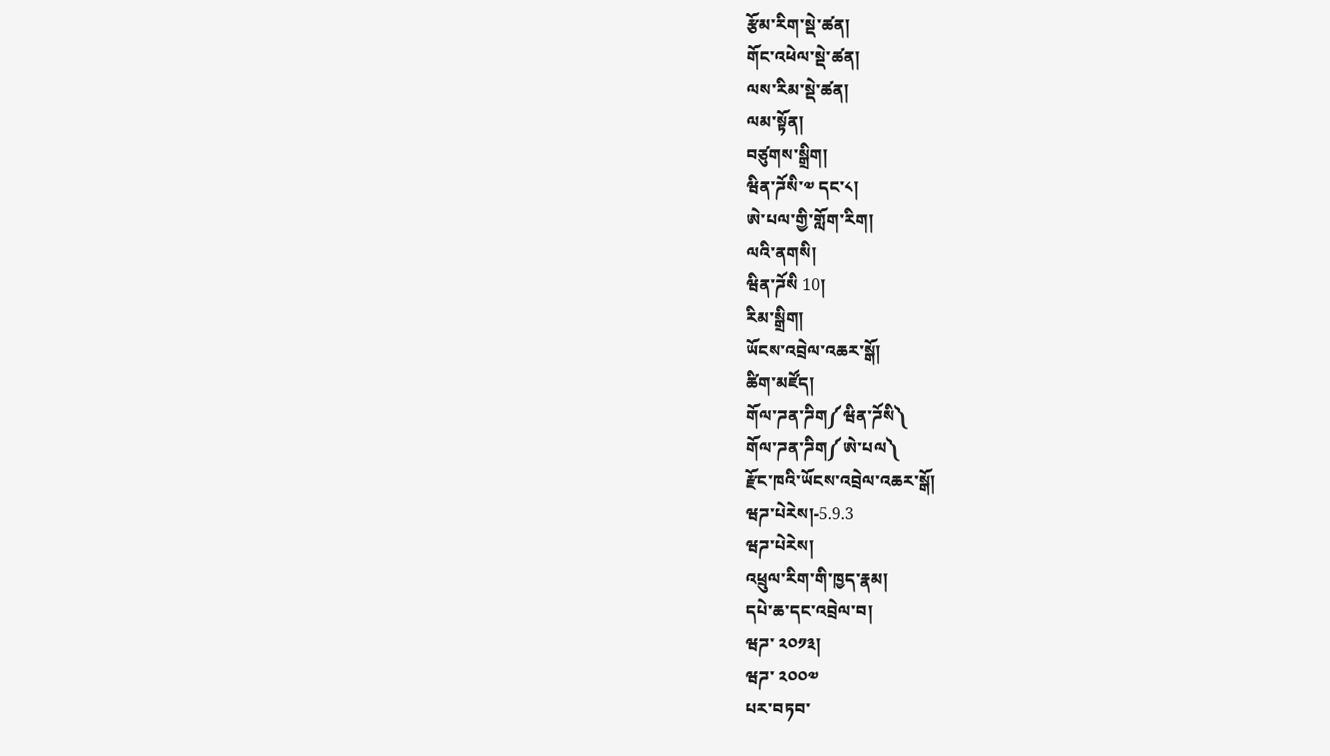རྩོམ་རིག་སྡེ་ཚན།
གོང་འཕེལ་སྡེ་ཚན།
ལས་རིམ་སྡེ་ཚན།
ལམ་སྟོན།
བཙུགས་སྒྲིག།
ཝིན་ཌོསི་༧ དང་༨།
ཨེ་པལ་གྱི་གློག་རིག།
ལའི་ནགསི།
ཝིན་ཌོསི 10།
རིམ་སྒྲིག།
ཡོངས་འབྲེལ་འཆར་སྒོ།
ཚིག་མཛོད།
གོལ་ཌན་ཌིག༼ཝིན་ཌོསི༽
གོལ་ཌན་ཌིག༼ཨེ་པལ༽
རྫོང་ཁའི་ཡོངས་འབྲེལ་འཆར་སྒོ།
ཝཌ་པེརེས།-5.9.3
ཝཌ་པེརེས།
འཕྲུལ་རིག་གི་ཁྱད་རྣམ།
དཔེ་ཆ་དང་འབྲེལ་བ།
ཝཌ་ ༢༠༡༣།
ཝཌ་ ༢༠༠༧
པར་བཏབ་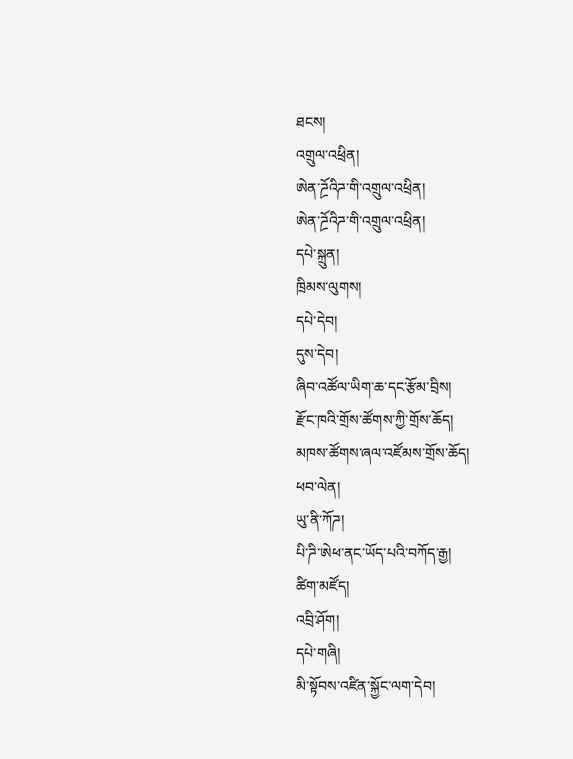ཐངས།
འགྲུལ་འཕྲིན།
ཨེན་ཌྲོའིཌ་གི་འགྲུལ་འཕྲིན།
ཨེན་ཌྲོའིཌ་གི་འགྲུལ་འཕྲིན།
དཔེ་སྐྲུན།
ཁྲིམས་ལུགས།
དཔེ་དེབ།
དུས་དེབ།
ཞིབ་འཚོལ་ཡིག་ཆ་དང་རྩོམ་བྲིས།
རྫོང་ཁའི་གྲོས་ཚོགས་ཀྱི་གྲོས་ཆོད།
མཁས་ཚོགས་ཞལ་འཛོམས་གྲོས་ཆོད།
ཕབ་ལེན།
ཡུ་ནི་ཀོཌ།
པི་ཌི་ཨེཕ་ནང་ཡོད་པའི་བཀོད་རྒྱ།
ཚིག་མཛོད།
འབྲི་ཤོག།
དཔེ་གཞི།
མི་སྟོབས་འཛིན་སྐྱོང་ལག་དེབ།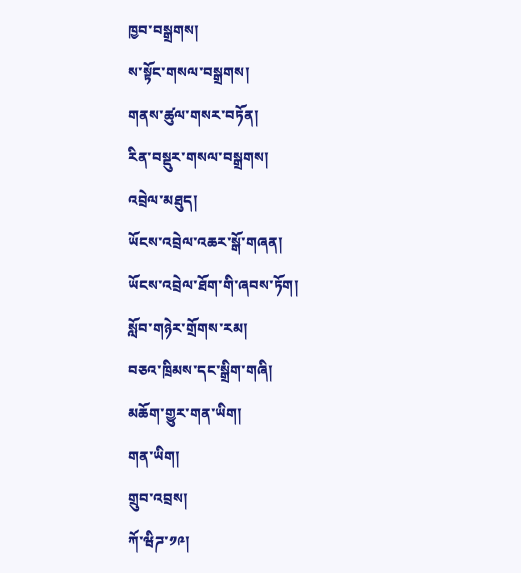ཁྱབ་བསྒྲགས།
ས་སྟོང་གསལ་བསྒྲགས།
གནས་ཚུལ་གསར་བཏོན།
རིན་བསྡུར་གསལ་བསྒྲགས།
འབྲེལ་མཐུད།
ཡོངས་འབྲེལ་འཆར་སྒོ་གཞན།
ཡོངས་འབྲེལ་ཐོག་གི་ཞབས་ཏོག།
སློབ་གཉེར་གྲོགས་རམ།
བཅའ་ཁྲིམས་དང་སྒྲིག་གཞི།
མཆོག་གྱུར་གན་ཡིག།
གན་ཡིག།
གྲུབ་འབྲས།
ཀོ་ཝིཌ་༡༩།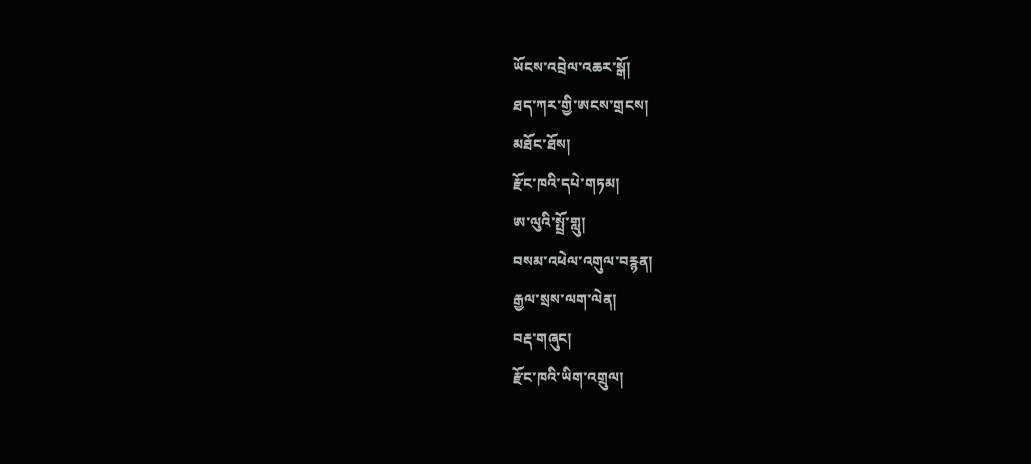ཡོངས་འབྲེལ་འཆར་སྒོ།
ཐད་ཀར་གྱི་ཨངས་གྲངས།
མཐོང་ཐོས།
རྫོང་ཁའི་དཔེ་གཏམ།
ཨ་ལུའི་སྤྲོ་གླུ།
བསམ་འཕེལ་འགུལ་བརྙན།
རྒྱལ་སྲས་ལག་ལེན།
བརྡ་གཞུང།
རྫོང་ཁའི་ཡིག་འགྲུལ།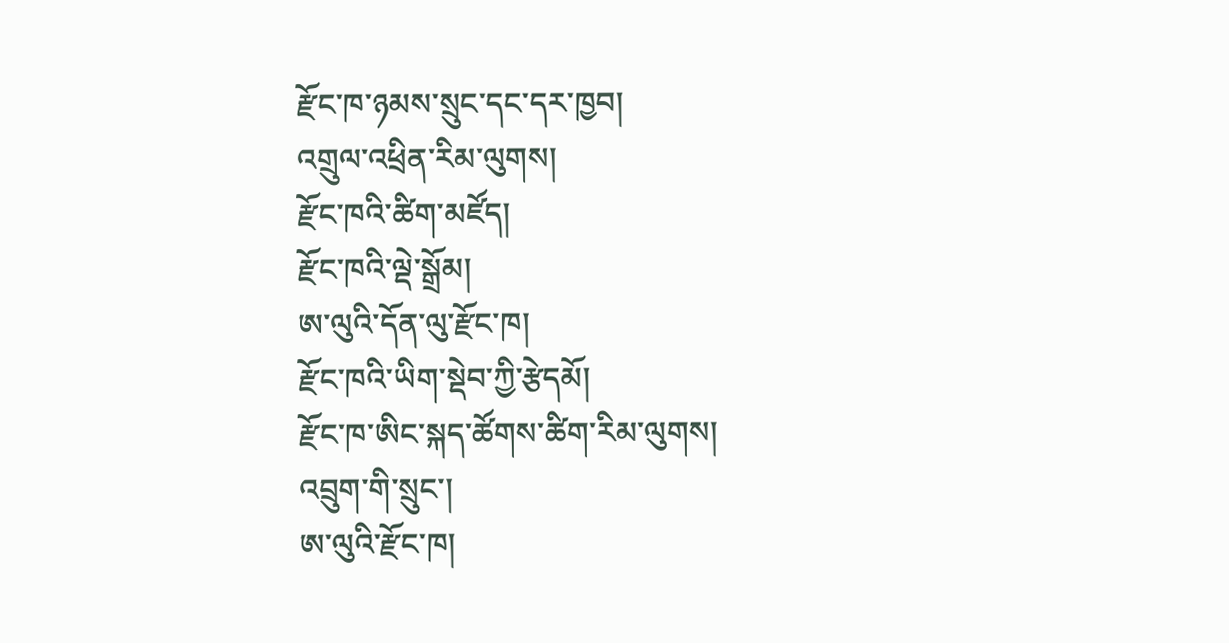རྫོང་ཁ་ཉམས་སྲུང་དང་དར་ཁྱབ།
འགྲུལ་འཕྲིན་རིམ་ལུགས།
རྫོང་ཁའི་ཚིག་མཛོད།
རྫོང་ཁའི་ལྡེ་སྒྲོམ།
ཨ་ལུའི་དོན་ལུ་རྫོང་ཁ།
རྫོང་ཁའི་ཡིག་སྡེབ་ཀྱི་རྩེདམོ།
རྫོང་ཁ་ཨིང་སྐད་ཚོགས་ཚིག་རིམ་ལུགས།
འབྲུག་གི་སྲུང་།
ཨ་ལུའི་རྫོང་ཁ།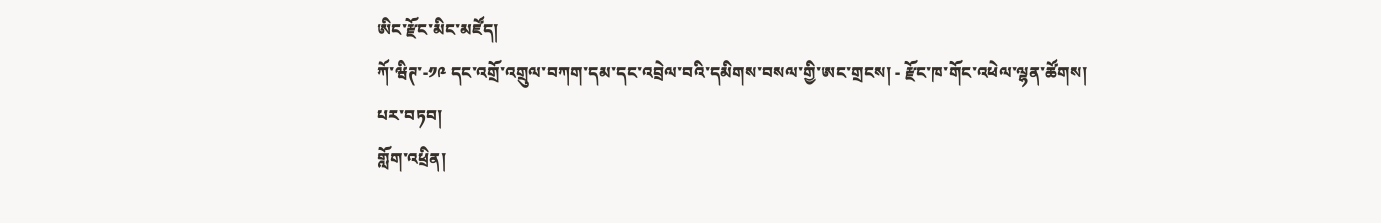ཨིང་རྫོང་མིང་མཛོད།
ཀོ་ཝིཊ་-༡༩ དང་འགྲོ་འགྲུལ་བཀག་དམ་དང་འབྲེལ་བའི་དམིགས་བསལ་གྱི་ཨང་གྲངས། - རྫོང་ཁ་གོང་འཕེལ་ལྷན་ཚོགས།
པར་བཏབ།
གློག་འཕྲིན།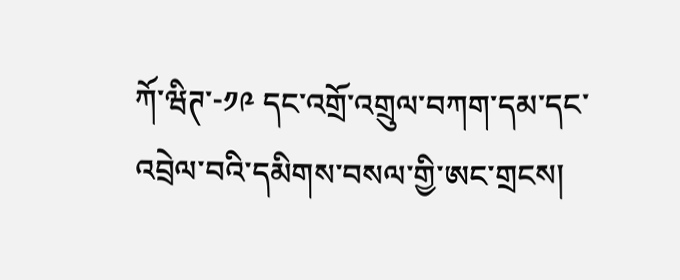ཀོ་ཝིཊ་-༡༩ དང་འགྲོ་འགྲུལ་བཀག་དམ་དང་འབྲེལ་བའི་དམིགས་བསལ་གྱི་ཨང་གྲངས།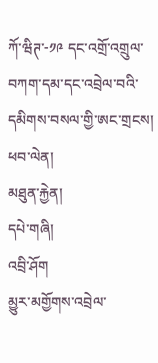ཀོ་ཝིཊ་-༡༩ དང་འགྲོ་འགྲུལ་བཀག་དམ་དང་འབྲེལ་བའི་དམིགས་བསལ་གྱི་ཨང་གྲངས།
ཕབ་ལེན།
མཐུན་རྐྱེན།
དཔེ་གཞི།
འབྲི་ཤོག
མྱུར་མགྱོགས་འབྲེལ་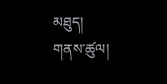མཐུད།
གནས་ཚུལ།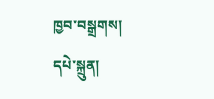ཁྱབ་བསྒྲགས།
དཔེ་སྐྲུན།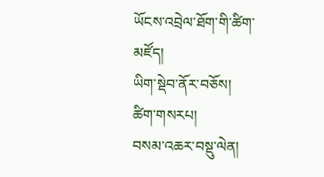ཡོངས་འབྲེལ་ཐོག་གི་ཚིག་མཛོད།
ཡིག་སྡེབ་ནོར་བཅོས།
ཚིག་གསརཔ།
བསམ་འཆར་བསྡུ་ལེན།